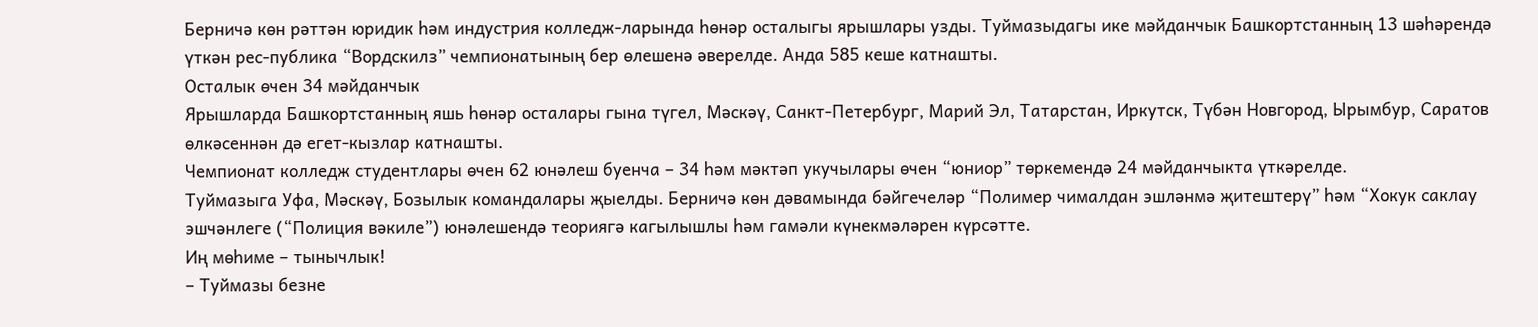Берничә көн рәттән юридик һәм индустрия колледж-ларында һөнәр осталыгы ярышлары узды. Туймазыдагы ике мәйданчык Башкортстанның 13 шәһәрендә үткән рес-публика “Вордскилз” чемпионатының бер өлешенә әверелде. Анда 585 кеше катнашты.
Осталык өчен 34 мәйданчык
Ярышларда Башкортстанның яшь һөнәр осталары гына түгел, Мәскәү, Санкт-Петербург, Марий Эл, Татарстан, Иркутск, Түбән Новгород, Ырымбур, Саратов өлкәсеннән дә егет-кызлар катнашты.
Чемпионат колледж студентлары өчен 62 юнәлеш буенча – 34 һәм мәктәп укучылары өчен “юниор” төркемендә 24 мәйданчыкта үткәрелде.
Туймазыга Уфа, Мәскәү, Бозылык командалары җыелды. Берничә көн дәвамында бәйгечеләр “Полимер чималдан эшләнмә җитештерү” һәм “Хокук саклау эшчәнлеге (“Полиция вәкиле”) юнәлешендә теориягә кагылышлы һәм гамәли күнекмәләрен күрсәтте.
Иң мөһиме – тынычлык!
– Туймазы безне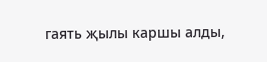гаять җылы каршы алды,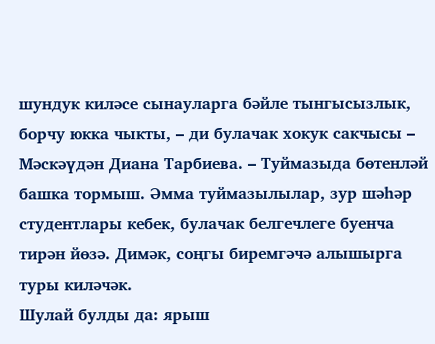шундук киләсе сынауларга бәйле тынгысызлык, борчу юкка чыкты, – ди булачак хокук сакчысы – Мәскәүдән Диана Тарбиева. – Туймазыда бөтенләй башка тормыш. Әмма туймазылылар, зур шәһәр студентлары кебек, булачак белгечлеге буенча тирән йөзә. Димәк, соңгы биремгәчә алышырга туры киләчәк.
Шулай булды да: ярыш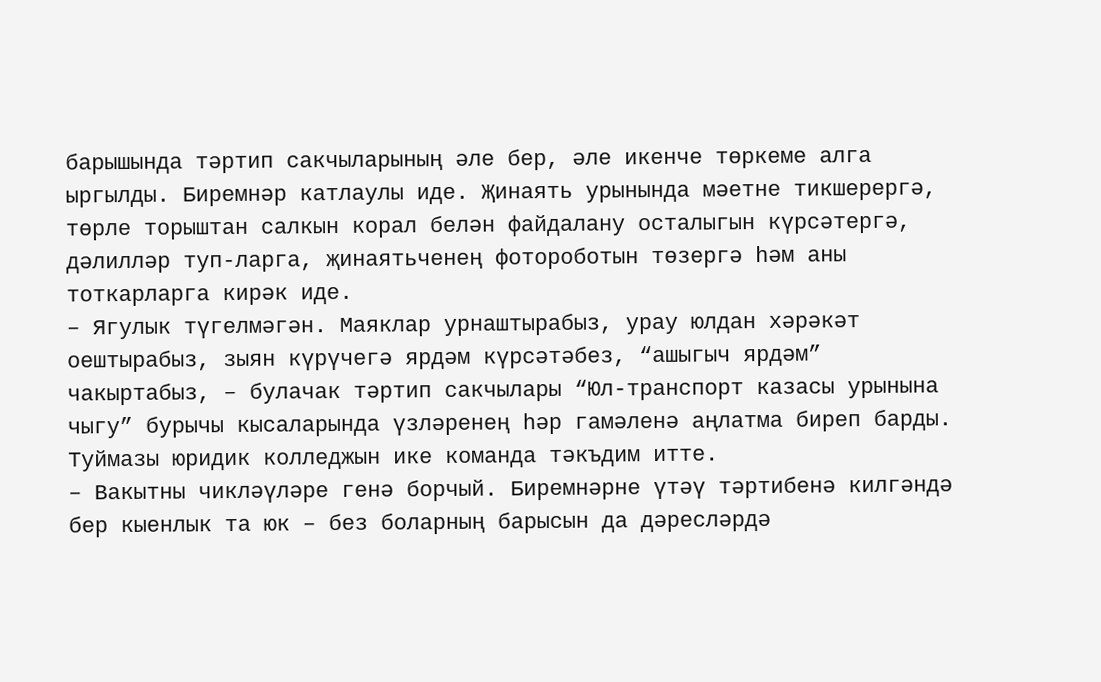барышында тәртип сакчыларының әле бер, әле икенче төркеме алга ыргылды. Биремнәр катлаулы иде. Җинаять урынында мәетне тикшерергә, төрле торыштан салкын корал белән файдалану осталыгын күрсәтергә, дәлилләр туп-ларга, җинаятьченең фотороботын төзергә һәм аны тоткарларга кирәк иде.
– Ягулык түгелмәгән. Маяклар урнаштырабыз, урау юлдан хәрәкәт оештырабыз, зыян күрүчегә ярдәм күрсәтәбез, “ашыгыч ярдәм” чакыртабыз, – булачак тәртип сакчылары “Юл-транспорт казасы урынына чыгу” бурычы кысаларында үзләренең һәр гамәленә аңлатма биреп барды.
Туймазы юридик колледжын ике команда тәкъдим итте.
– Вакытны чикләүләре генә борчый. Биремнәрне үтәү тәртибенә килгәндә бер кыенлык та юк – без боларның барысын да дәресләрдә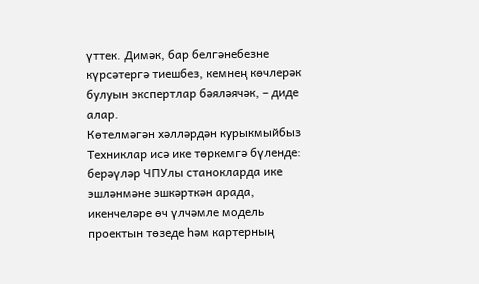үттек. Димәк, бар белгәнебезне күрсәтергә тиешбез, кемнең көчлерәк булуын экспертлар бәяләячәк, – диде алар.
Көтелмәгән хәлләрдән курыкмыйбыз
Техниклар исә ике төркемгә бүленде: берәүләр ЧПУлы станокларда ике эшләнмәне эшкәрткән арада, икенчеләре өч үлчәмле модель проектын төзеде һәм картерның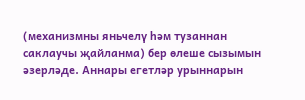(механизмны яньчелү һәм тузаннан саклаучы җайланма) бер өлеше сызымын әзерләде. Аннары егетләр урыннарын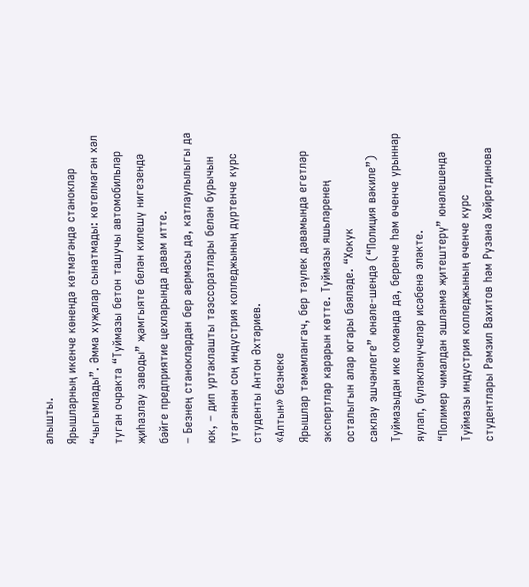алышты.
Ярышларның икенче көнендә көтмәгәндә станоклар “чыгымлады”. Әмма хуҗалар сынатмады: көтелмәгән хәл туган очракта “Туймазы бетон ташучы автомобильләр җиһазлау заводы” җәмгыяте белән килешү нигезендә бәйге предприятие цехларында дәвам итте.
– Безнең станоклардан бер аермасы да, катлаулылыгы да юк, – дип уртаклашты тәэссоратлары белән бурычын үтәгәннән соң индустрия колледжының дүртенче курс студенты Антон Әхтәриев.
«Алтын» безнеке
Ярышлар тәмамлангач, бер тәүлек дәвамында егетләр экспертлар карарын көтте. Туймазы яшьләренең осталыгын алар югары бәяләде. “Хокук
саклау эшчәнлеге” юнәле-шендә (“Полиция вәкиле”) Туймазыдан ике команда да, беренче һәм өченче урыннар яулап, бүләкләнүчеләр исәбенә эләкте.
“Полимер чималдан эшләнмә җитештерү” юнәлешендә Туймазы индустрия колледжының өченче курс студентлары Рәмзил Вахитов һәм Рузана Хәйретдинова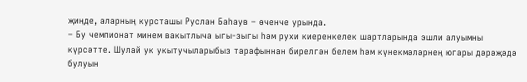җиңде, аларның курсташы Руслан Баһаув – өченче урында.
– Бу чемпионат минем вакытлыча ыгы-зыгы һәм рухи киеренкелек шартларында эшли алуымны күрсәтте. Шулай ук укытучыларыбыз тарафыннан бирелгән белем һәм күнекмәләрнең югары дәрәҗәдә булуын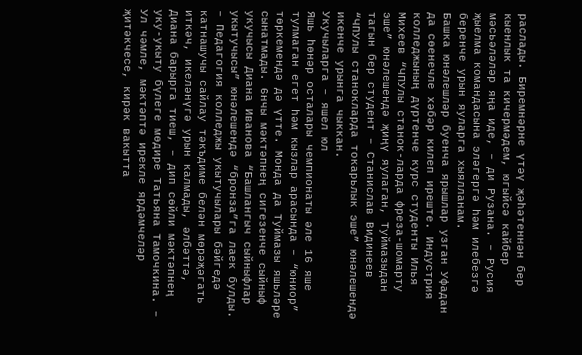раслады. Биремнәрне үтәү җәһәтеннән бер кыенлык та кичермәдем, югыйсә кайбер мәсьәләләр яңа иде, – ди Рузана. – Русия җыелма командасына эләгергә һәм илебезгә беренче урын яуларга хыялланам.
Башка юнәлешләр буенча ярышлар узган Уфадан да сөенечле хәбәр килеп иреште. Индустрия колледжының дүртенче курс студенты Илья Михеев “ЧПУлы станок-ларда фреза-шомарту эше” юнәлешендә җиңү яулаган, Туймазыдан тагын бер студент – Станислав Видинеев “ЧПУлы станокларда токарьлык эше” юнәлешендә икенче урынга чыккан.
Укучыларга – яшел юл
Яшь һөнәр осталары чемпионаты әле 16 яше тулмаган егет һәм кызлар арасында – “юниор” төркемендә дә үтте. Монда да Туймазы яшьләре сынатмады. 6нчы мәктәпнең сигезенче сыйныф укучысы Диана Иванова “Башлангыч сыйныфлар укытучысы” юнәлешендә “бронза”га лаек булды.
– Педагогия колледжы укытучылары бәйгедә катнашучы сайлау тәкъдиме белән мөрәҗәгать иткәч, икеләнүгә урын калмады, әлбәттә, Диана барырга тиеш, – дип сөйли мәктәпнең уку-укыту бүлеге мөдире Татьяна Тамочкина. – Ул чәмле, мәктәптә ирекле ярдәмчеләр җитәкчесе, кирәк вакытта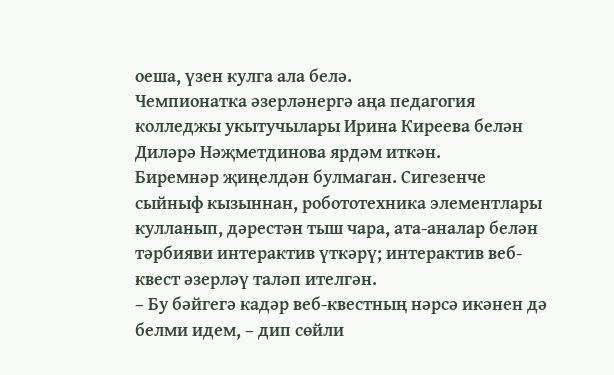оеша, үзен кулга ала белә.
Чемпионатка әзерләнергә аңа педагогия колледжы укытучылары Ирина Киреева белән Диләрә Нәҗметдинова ярдәм иткән.
Биремнәр җиңелдән булмаган. Сигезенче сыйныф кызыннан, робототехника элементлары кулланып, дәрестән тыш чара, ата-аналар белән тәрбияви интерактив үткәрү; интерактив веб-квест әзерләү таләп ителгән.
– Бу бәйгегә кадәр веб-квестның нәрсә икәнен дә белми идем, – дип сөйли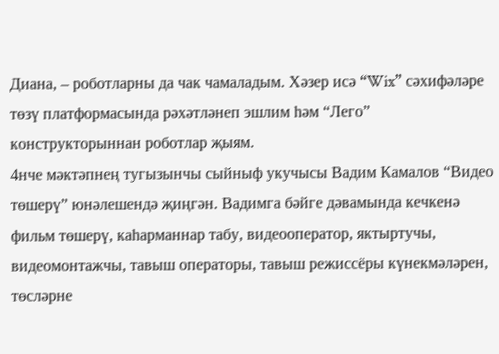Диана, – роботларны да чак чамаладым. Хәзер исә “Wix” сәхифәләре төзү платформасында рәхәтләнеп эшлим һәм “Лего” конструкторыннан роботлар җыям.
4нче мәктәпнең тугызынчы сыйныф укучысы Вадим Камалов “Видео төшерү” юнәлешендә җиңгән. Вадимга бәйге дәвамында кечкенә фильм төшерү, каһарманнар табу, видеооператор, яктыртучы, видеомонтажчы, тавыш операторы, тавыш режиссёры күнекмәләрен, төсләрне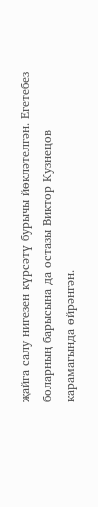җайга салу нигезен күрсәтү бурычы йөкләтелгән. Егетебез боларның барысына да остазы Виктор Кузнецов карамагында өйрәнгән.